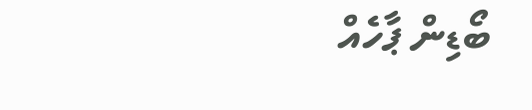ބޯޑިން ޕާހެއް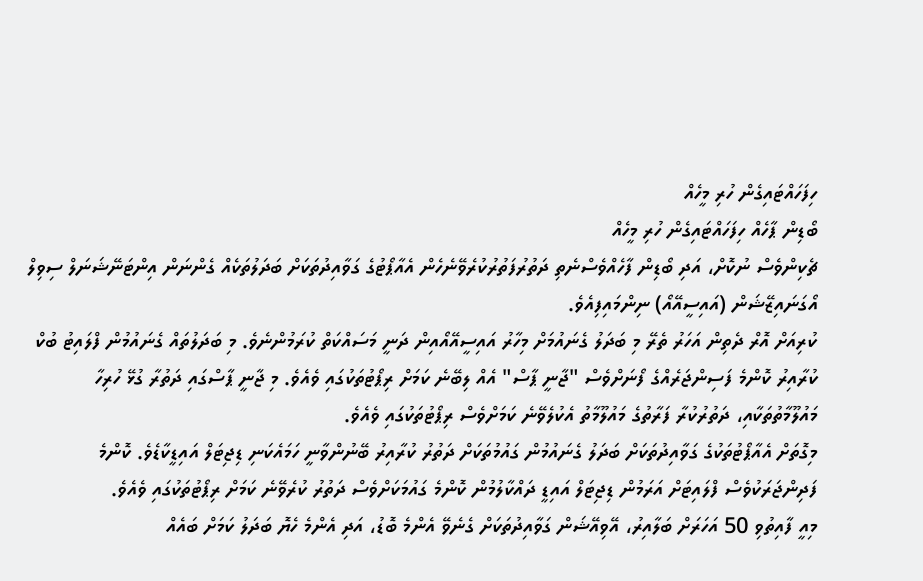ހިފަހައްޓައިގެން ހުރި މީހެއް
ބޯޑިން ޕާހެއް ހިފަހައްޓައިގެން ހުރި މީހެއް
ޗެކިންވެސް ނުކޮށް، އަދި ބޯޑިން ފާހެއްވެސްނެތި ދަތުރުފަތުރުކުރެވޭނެހެން އެއާޕޯޓުގެ ގަވާއިދުތަކަށް ބަދަލުތަކެއް ގެންނަން އިންޓަނޭޝަނަލް ސިވިލް އޯގަނައިޒޭޝަން (އައިސީއޭއޯ) ނިންމައިފިއެވެ.
ކުރިއަށް އޮރް ދެތިން އަހަރު ތެރޭ މި ބަދަލު ގެނައުމަށް މިހާރު އައިސީއޭއޯއިން ދަނީ މަސައްކަތް ކުރަމުންނެވެ. މި ބަދަލުތައް ގެނައުމުން ފްލައިޓު ބުކް ކުރާއިރު ކޮންމެ ފަސިންޖަރެއްގެ ފޯނަށްވެސް "ޖާނީ ޕާސް" އެއް ލިބޭނެ ކަމަށް ރިޕޯޓުތަކުގައި ވެއެވެ. މި ޖާނީ ޕާސްގައި ދަތުރާ ގުޅޭ ހުރިހާ މައުލޫމާތުތަކާއި، ދަތުރުކުރާ ފަރާތުގެ މައުލޫމާތު އެކުލެވޭނެ ކަމަށްވެސް ރިޕޯޓުތަކުގައި ވެއެވެ.
މިގޮތަށް އެއާޕޯޓުތަކުގެ ގަވާއިދުތަކަށް ބަދަލު ގެނައުމުން ގައުމުތަކަށް ދަތުރު ކުރާއިރު ބޭނުންވާނީ ހަމައެކަނި ޑިޖިޓަލް އައިޑީކާޑެވެ. ކޮންމެ ފަދިންޖަރަކުވެސް ފްލައިޓަށް އަރަމުން ޑިޖިޓަލް އައިޑީ ދައްކާލުމުން ކޮންމެ ގައުމަކަށްވެސް ދަތުރު ކުރެވޭނެ ކަމަށް ރިޕޯޓުތަކުގައި ވެއެވެ.
މިއީ ފާއިތުވި 50 އަހަރަށް ބަލާއިރު، އޭވިއޭޝަން ގަވާއިދުތަކަށް ގެނެވޭ އެންމެ ބޮޑު، އަދި އެންމެ ހެޔޮ ބަދަލު ކަމަށް ބައެއް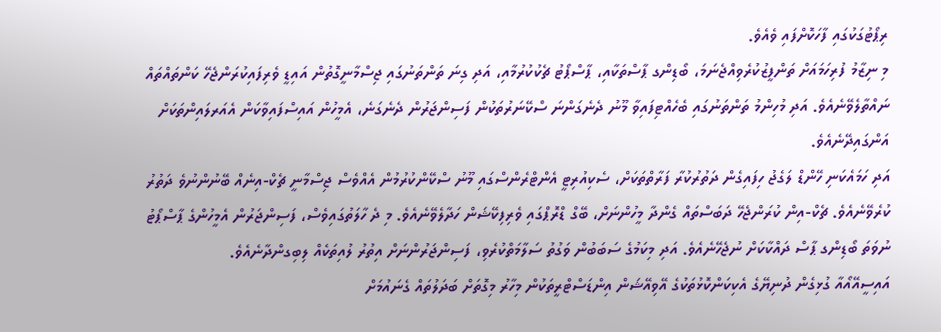ރިޕޯޓުގަކުގައި ފާހަކޮށްފައި ވެއެވެ.
މި ނިޒާމު ފުރިހަމައަށް ތަންފީޒުކުރެވިއްޖެނަމަ، ބޯޑިންގ ޕާސްތަކާއި، ޕާސްޕޯޓު ޗެކުކުރުމާއި، އަދި ގިނަ ތަންތަނުގައި ޖިސްމާނީގޮތުން އައިޑީ ވެރިފައިކުރަންޖެހޭ ކަންތައްތައް ނައްތާލެވޭނެއެވެ. އަދި މުހިންމު ތަންތަނުގައި ބެހެއްޓިފައިވާ މޫނު ދެނެގަންނަ ސްކޭނަރުތަކުން ފަސިންޖަރުން ދެނެގަނެ، އެމީހުން އައިސްފައިވާކަން އެއަރލައިންތަކަށް އަންގައިދޭނެއެވެ.
އަދި ހަމައެކަނި ހޭންޑް ލަގެޖު ހިފައިގެން ދަތުރުކުރާ ފަރާތްތަކަށް، ސެކިއުރިޓީ އެންޓްރެންސްގައި މޫނު ސްކޭންކުރުމުން އެއްވެސް ޖިސްމާނީ ޗެކް-އިނެއް ބޭނުންނުވެ ދަތުރު ކުރެވޭނެއެވެ. ޗެކް-އިން ކުރަންޖެހޭ ދަބަސްތައް ގެންދާ މީހުންނަށް، ބޭގް ޑްރޮޕްގައި ވެރިފިކޭޝަން ހަދާލެވޭނެއެވެ. މި ދެ ހާލަތުގައިވެސް، ފަސިންޖަރުން އެމީހުންގެ ޕާސްޕޯޓު ނުވަތަ ބޯޑިންގ ޕާސް ދައްކާކަށް ނުޖެހޭނެއެވެ. އަދި މިކަމުގެ ސަބަބުން ވަގުތު ސަލާމަތްކުރެވި، ފަސިންޖަރުންނަށް އިތުރު ލުއިތަކެއް ލިބިގންދާނެއެވެ.
އައިސީއޭއޯއާ ގުޅިގެން ދުނިޔޭގެ އެކިކަންކޮޅުތަކުގެ އޭވިއޭޝަން އިންޑަސްޓްރީތަކުން މިހާރު މިގޮތަށް ބަދަލުތައް ގެނައުމަށް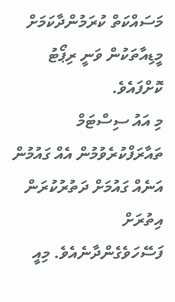މަސައްކަތް ކުރަމުންދާކަމަށް މީޑިއާތަކުން ވަނީ ރިޕޯޓު ކޮށްފައެވެ.
މި އައު ސިސްޓަމް ތައާރަފްކުރެވުމުން އެއް ގައުމުން އަނެއް ގައުމަށް ދަތުރުކުރަން އިތުރަށް ފަސޭހަވެގެންދާނެއެވެ. މިއީ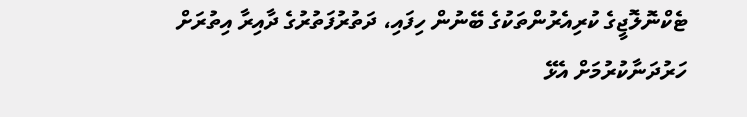ޓެކްނޮލޮޖީގެ ކުރިއެރުންތަކުގެ ބޭނުން ހިފައި، ދަތުރުފަތުރުގެ ދާއިރާ އިތުރަށް ހަރުދަނާކުރުމަށް އެޅޭ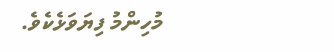މުހިންމު ފިޔަވަޅެކެވެ.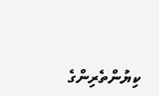ކިޔުންތެރިންގެ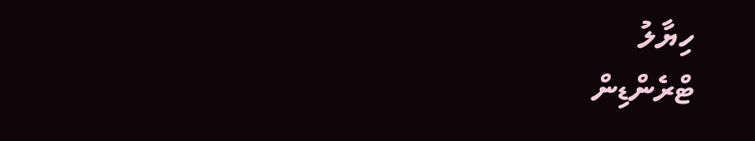ހިޔާލު
ޓްރެންޑިން